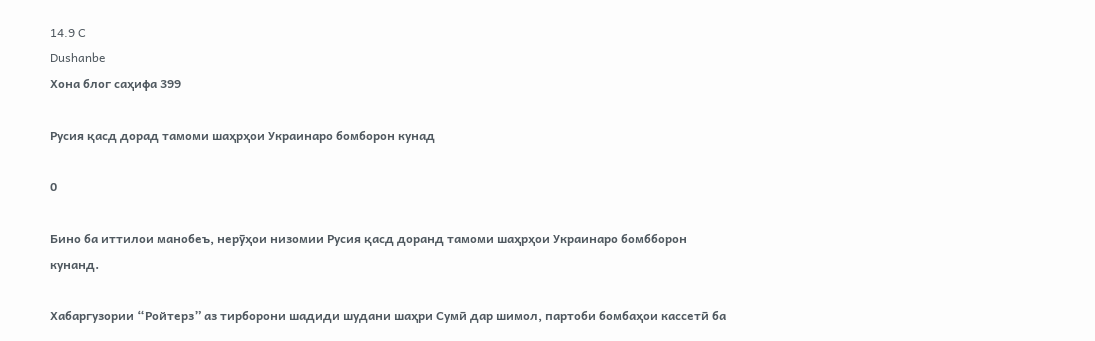14.9 C
Dushanbe
Хона блог саҳифа 399

Русия қасд дорад тамоми шаҳрҳои Украинаро бомборон кунад

0

Бино ба иттилои манобеъ, нерӯҳои низомии Русия қасд доранд тамоми шаҳрҳои Украинаро бомбборон кунанд.

Хабаргузории “Ройтерз” аз тирборони шадиди шудани шаҳри Сумӣ дар шимол, партоби бомбаҳои кассетӣ ба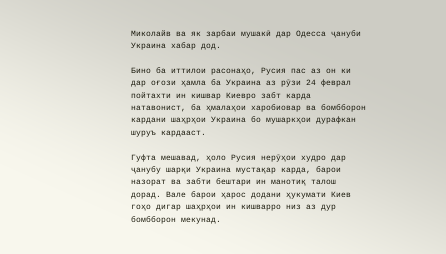Миколайв ва як зарбаи мушакӣ дар Одесса ҷануби Украина хабар дод.

Бино ба иттилои расонаҳо, Русия пас аз он ки дар оғози ҳамла ба Украина аз рӯзи 24 феврал пойтахти ин кишвар Киевро забт карда натавонист, ба ҳмалаҳои харобиовар ва бомбборон кардани шаҳрҳои Украина бо мушаркҳои дурафкан шуруъ кардааст.

Гуфта мешавад, ҳоло Русия нерӯҳои худро дар ҷанубу шарқи Украина мустақар карда, барои назорат ва забти бештари ин манотиқ талош дорад. Вале барои ҳарос додани ҳукумати Киев гоҳо дигар шаҳрҳои ин кишварро низ аз дур бомбборон мекунад.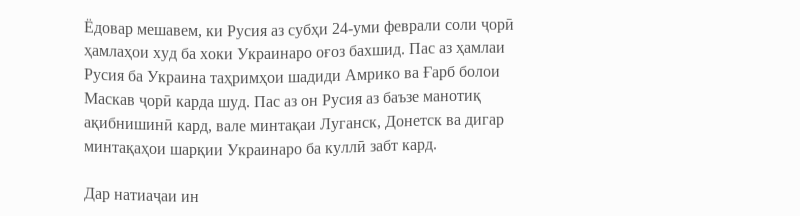Ёдовар мешавем, ки Русия аз субҳи 24-уми феврали соли ҷорӣ ҳамлаҳои худ ба хоки Украинаро оғоз бахшид. Пас аз ҳамлаи Русия ба Украина таҳримҳои шадиди Амрико ва Ғарб болои Маскав ҷорӣ карда шуд. Пас аз он Русия аз баъзе манотиқ ақибнишинӣ кард, вале минтақаи Луганск, Донетск ва дигар минтақаҳои шарқии Украинаро ба куллӣ забт кард.

Дар натиаҷаи ин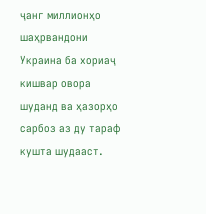ҷанг миллионҳо шаҳрвандони Украина ба хориаҷ кишвар овора шуданд ва ҳазорҳо сарбоз аз ду тараф кушта шудааст.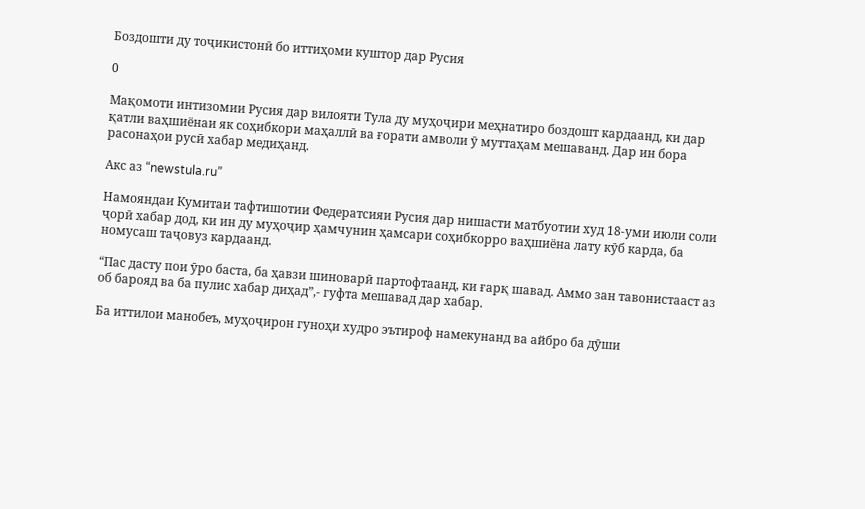Боздошти ду тоҷикистонӣ бо иттиҳоми куштор дар Русия

0

Мақомоти интизомии Русия дар вилояти Тула ду муҳоҷири меҳнатиро боздошт кардаанд, ки дар қатли ваҳшиёнаи як соҳибкори маҳаллӣ ва ғорати амволи ӯ муттаҳам мешаванд. Дар ин бора расонаҳои русӣ хабар медиҳанд.

Акс аз “newstula.ru”

Намояндаи Кумитаи тафтишотии Федератсияи Русия дар нишасти матбуотии худ 18-уми июли соли ҷорӣ хабар дод, ки ин ду муҳоҷир ҳамчунин ҳамсари соҳибкорро ваҳшиёна лату кӯб карда, ба номусаш таҷовуз кардаанд.

“Пас дасту пои ӯро баста, ба ҳавзи шиноварӣ партофтаанд, ки ғарқ шавад. Аммо зан тавонистааст аз об барояд ва ба пулис хабар диҳад”,- гуфта мешавад дар хабар.

Ба иттилои манобеъ, муҳоҷирон гуноҳи худро эътироф намекунанд ва айбро ба дӯши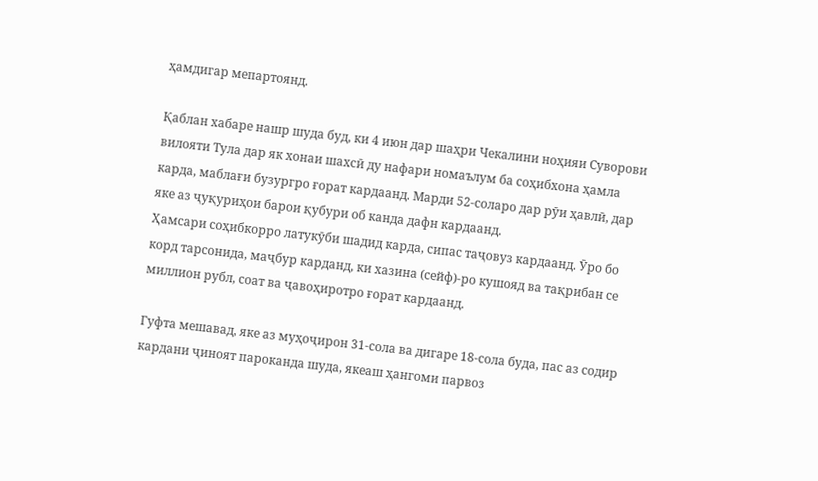ҳамдигар мепартоянд.

Қаблан хабаре нашр шуда буд, ки 4 июн дар шаҳри Чекалини ноҳияи Суворови вилояти Тула дар як хонаи шахсӣ ду нафари номаълум ба соҳибхона ҳамла карда, маблағи бузургро ғорат кардаанд. Марди 52-соларо дар рӯи ҳавлӣ, дар яке аз ҷуқуриҳои барои қубури об канда дафн кардаанд.
Ҳамсари соҳибкорро латукӯби шадид карда, сипас таҷовуз кардаанд. Ӯро бо корд тарсонида, маҷбур карданд, ки хазина (сейф)-ро кушояд ва тақрибан се миллион рубл, соат ва ҷавоҳиротро ғорат кардаанд.

Гуфта мешавад, яке аз муҳоҷирон 31-сола ва дигаре 18-сола буда, пас аз содир кардани ҷиноят пароканда шуда, якеаш ҳангоми парвоз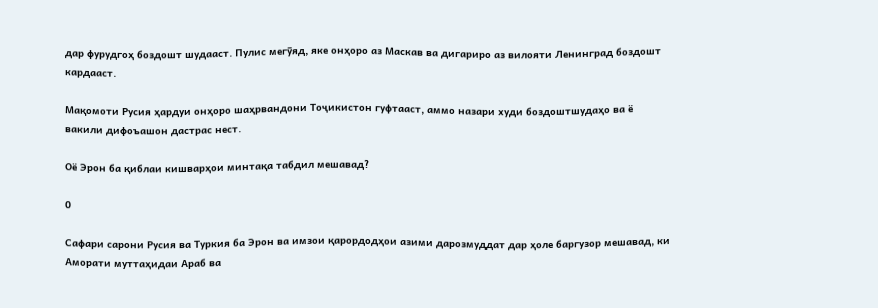дар фурудгоҳ боздошт шудааст. Пулис мегӯяд, яке онҳоро аз Маскав ва дигариро аз вилояти Ленинград боздошт кардааст.

Мақомоти Русия ҳардуи онҳоро шаҳрвандони Тоҷикистон гуфтааст, аммо назари худи боздоштшудаҳо ва ё вакили дифоъашон дастрас нест.

Оё Эрон ба қиблаи кишварҳои минтақа табдил мешавад?

0

Сафари сарони Русия ва Туркия ба Эрон ва имзои қарордодҳои азими дарозмуддат дар ҳоле баргузор мешавад, ки Аморати муттаҳидаи Араб ва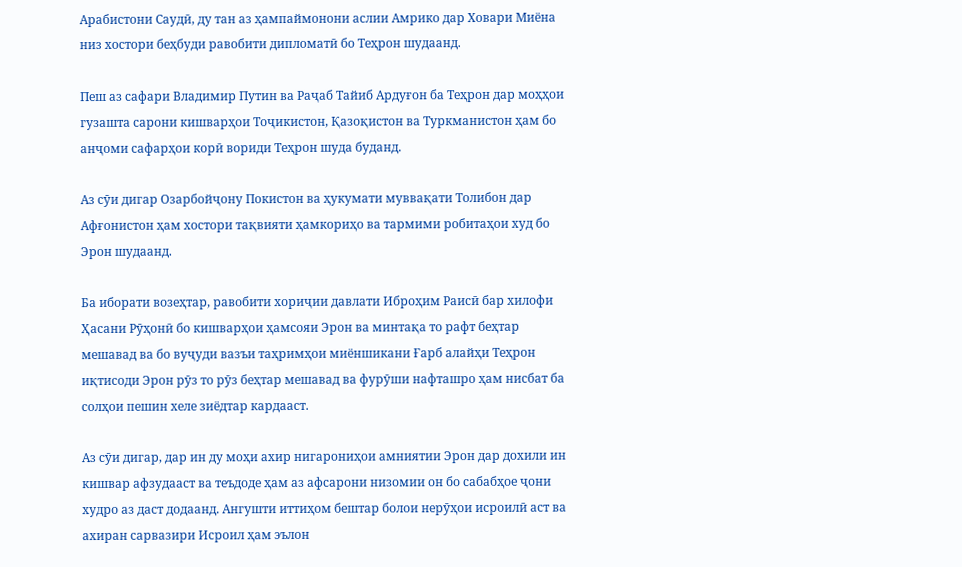Арабистони Саудӣ, ду тан аз ҳампаймонони аслии Амрико дар Ховари Миёна низ хостори беҳбуди равобити дипломатӣ бо Теҳрон шудаанд.

Пеш аз сафари Владимир Путин ва Раҷаб Тайиб Ардуғон ба Теҳрон дар моҳҳои гузашта сарони кишварҳои Тоҷикистон, Қазоқистон ва Туркманистон ҳам бо анҷоми сафарҳои корӣ вориди Теҳрон шуда буданд.

Аз сӯи дигар Озарбойҷону Покистон ва ҳукумати муввақати Толибон дар Афғонистон ҳам хостори тақвияти ҳамкориҳо ва тармими робитаҳои худ бо Эрон шудаанд.

Ба иборати возеҳтар, равобити хориҷии давлати Иброҳим Раисӣ бар хилофи Ҳасани Рӯҳонӣ бо кишварҳои ҳамсояи Эрон ва минтақа то рафт беҳтар мешавад ва бо вуҷуди вазъи таҳримҳои миёншикани Ғарб алайҳи Теҳрон иқтисоди Эрон рӯз то рӯз беҳтар мешавад ва фурӯши нафташро ҳам нисбат ба солҳои пешин хеле зиёдтар кардааст.

Аз сӯи дигар, дар ин ду моҳи ахир нигарониҳои амниятии Эрон дар дохили ин кишвар афзудааст ва теъдоде ҳам аз афсарони низомии он бо сабабҳое ҷони худро аз даст додаанд. Ангушти иттиҳом бештар болои нерӯҳои исроилӣ аст ва ахиран сарвазири Исроил ҳам эълон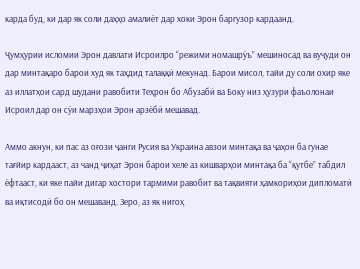карда буд, ки дар як соли даҳҳо амалиёт дар хоки Эрон баргузор кардаанд.

Ҷумҳурии исломии Эрон давлати Исроилро “режими номашрӯъ” мешиносад ва вуҷуди он дар минтақаро барои худ як таҳдид талаққӣ мекунад. Барои мисол, тайи ду соли охир яке аз иллатҳои сард шудани равобити Теҳрон бо Абузабӣ ва Боку низ ҳузури фаъолонаи Исроил дар он сӯи марзҳои Эрон арзёбӣ мешавад.

Аммо акнун, ки пас аз оғози ҷанги Русия ва Украина авзои минтақа ва ҷаҳон ба гунае тағйир кардааст, аз чанд ҷиҳат Эрон барои хеле аз кишварҳои минтақа ба “қутбе” табдил ёфтааст, ки яке пайи дигар хостори тармими равобит ва тақвияти ҳамкориҳои дипломатӣ ва иқтисодӣ бо он мешаванд. Зеро, аз як нигоҳ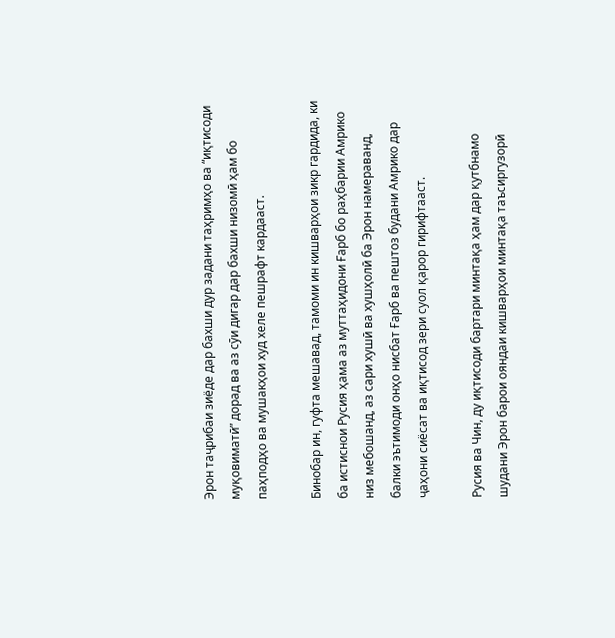Эрон таҷрибаи зиёде дар бахши дур задани таҳримҳо ва “иқтисоди муқовиматӣ” дорад ва аз сӯи дигар дар бахши низомӣ ҳам бо паҳподҳо ва мушакҳои худ хеле пешрафт кардааст.

Бинобар ин, гуфта мешавад, тамоми ин кишварҳои зикр гардида, ки ба истиснои Русия ҳама аз муттаҳидони Ғарб бо раҳбарии Амрико низ мебошанд, аз сари хушӣ ва хушҳолӣ ба Эрон намераванд, балки эътимоди онҳо нисбат Ғарб ва пештоз будани Амрико дар ҷаҳони сиёсат ва иқтисод зери суол қарор гирифтааст.

Русия ва Чин, ду иқтисоди бартари минтақа ҳам дар қутбнамо шудани Эрон барои ояндаи кишварҳои минтақа таъсиргузорӣ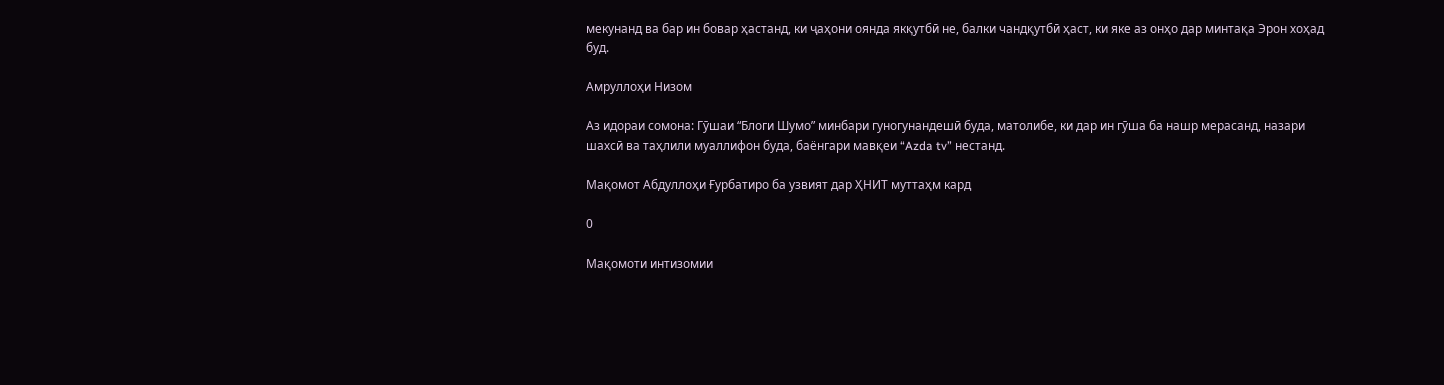мекунанд ва бар ин бовар ҳастанд, ки ҷаҳони оянда якқутбӣ не, балки чандқутбӣ ҳаст, ки яке аз онҳо дар минтақа Эрон хоҳад буд.

Амруллоҳи Низом

Аз идораи сомона: Гӯшаи “Блоги Шумо” минбари гуногунандешӣ буда, матолибе, ки дар ин гӯша ба нашр мерасанд, назари шахсӣ ва таҳлили муаллифон буда, баёнгари мавқеи “Azda tv” нестанд.

Мақомот Абдуллоҳи Ғурбатиро ба узвият дар ҲНИТ муттаҳм кард

0

Мақомоти интизомии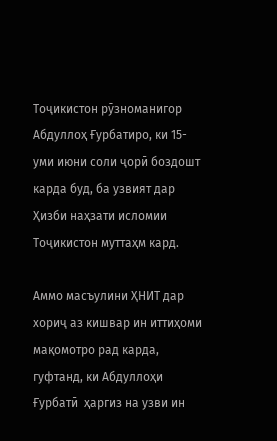Тоҷикистон рӯзноманигор Абдуллоҳ Ғурбатиро, ки 15-уми июни соли ҷорӣ боздошт карда буд, ба узвият дар Ҳизби наҳзати исломии Тоҷикистон муттаҳм кард.

Аммо масъулини ҲНИТ дар хориҷ аз кишвар ин иттиҳоми мақомотро рад карда, гуфтанд, ки Абдуллоҳи Ғурбатӣ  ҳаргиз на узви ин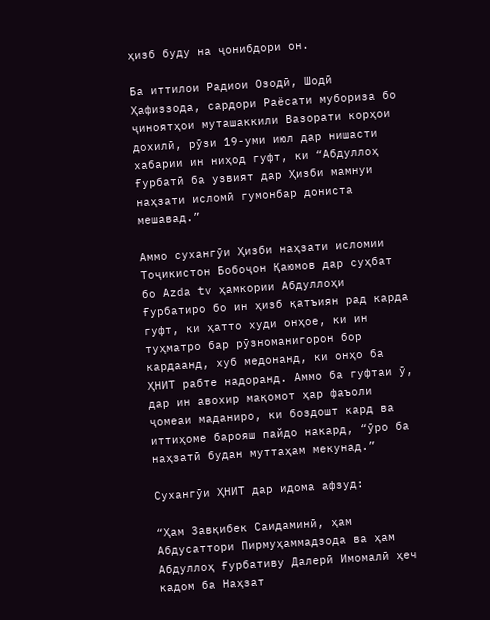ҳизб буду на ҷонибдори он.

Ба иттилои Радиои Озодӣ, Шодӣ Ҳафиззода, сардори Раёсати мубориза бо ҷиноятҳои муташаккили Вазорати корҳои дохилӣ, рӯзи 19-уми июл дар нишасти хабарии ин ниҳод гуфт, ки “Абдуллоҳ Ғурбатӣ ба узвият дар Ҳизби мамнуи наҳзати исломӣ гумонбар дониста мешавад.”

Аммо сухангӯи Ҳизби наҳзати исломии Тоҷикистон Бобоҷон Қаюмов дар суҳбат бо Azda tv ҳамкории Абдуллоҳи Ғурбатиро бо ин ҳизб қатъиян рад карда гуфт, ки ҳатто худи онҳое, ки ин туҳматро бар рӯзноманигорон бор кардаанд, хуб медонанд, ки онҳо ба ҲНИТ рабте надоранд. Аммо ба гуфтаи ӯ, дар ин авохир мақомот ҳар фаъоли ҷомеаи маданиро, ки боздошт кард ва иттиҳоме барояш пайдо накард, “ӯро ба наҳзатӣ будан муттаҳам мекунад.”

Сухангӯи ҲНИТ дар идома афзуд:

“Ҳам Завқибек Саидаминӣ, ҳам Абдусаттори Пирмуҳаммадзода ва ҳам Абдуллоҳ Ғурбативу Далерӣ Имомалӣ ҳеч кадом ба Наҳзат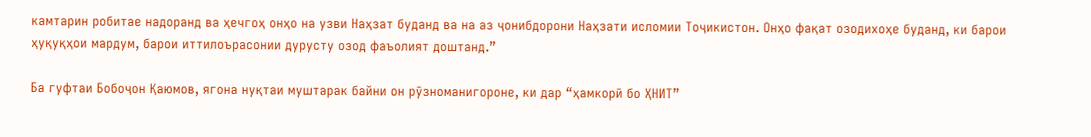камтарин робитае надоранд ва ҳечгоҳ онҳо на узви Наҳзат буданд ва на аз ҷонибдорони Наҳзати исломии Тоҷикистон. Онҳо фақат озодихоҳе буданд, ки барои ҳуқуқҳои мардум, барои иттилоърасонии дурусту озод фаъолият доштанд.”

Ба гуфтаи Бобоҷон Қаюмов, ягона нуқтаи муштарак байни он рӯзноманигороне, ки дар “ҳамкорӣ бо ҲНИТ”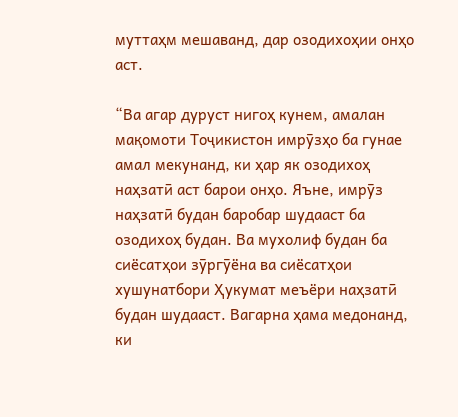муттаҳм мешаванд, дар озодихоҳии онҳо аст.

“Ва агар дуруст нигоҳ кунем, амалан мақомоти Тоҷикистон имрӯзҳо ба гунае амал мекунанд, ки ҳар як озодихоҳ наҳзатӣ аст барои онҳо. Яъне, имрӯз наҳзатӣ будан баробар шудааст ба озодихоҳ будан. Ва мухолиф будан ба сиёсатҳои зӯргӯёна ва сиёсатҳои хушунатбори Ҳукумат меъёри наҳзатӣ будан шудааст. Вагарна ҳама медонанд, ки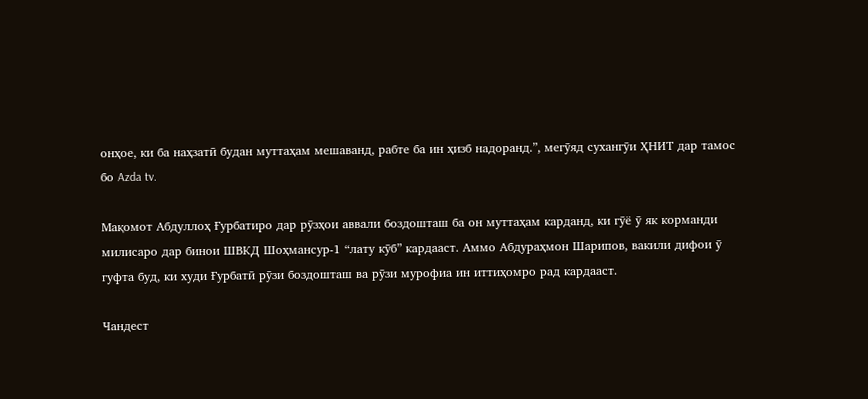онҳое, ки ба наҳзатӣ будан муттаҳам мешаванд, рабте ба ин ҳизб надоранд.”, мегӯяд сухангӯи ҲНИТ дар тамос бо Azda tv.

Мақомот Абдуллоҳ Ғурбатиро дар рӯзҳои аввали боздошташ ба он муттаҳам карданд, ки гӯё ӯ як корманди милисаро дар бинои ШВКД Шоҳмансур-1 “лату кӯб” кардааст. Аммо Абдураҳмон Шарипов, вакили дифои ӯ гуфта буд, ки худи Ғурбатӣ рӯзи боздошташ ва рӯзи мурофиа ин иттиҳомро рад кардааст.

Чандест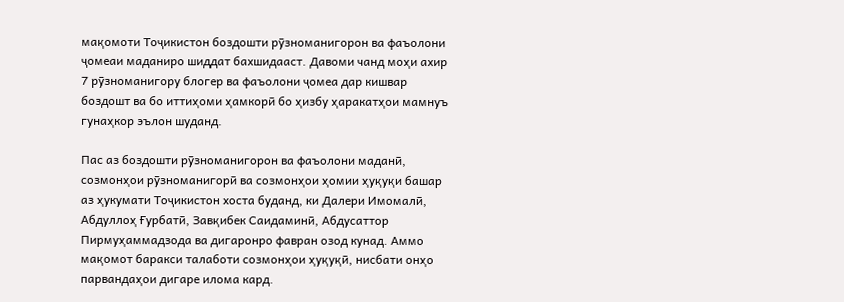мақомоти Тоҷикистон боздошти рӯзноманигорон ва фаъолони ҷомеаи маданиро шиддат бахшидааст. Давоми чанд моҳи ахир 7 рӯзноманигору блогер ва фаъолони ҷомеа дар кишвар боздошт ва бо иттиҳоми ҳамкорӣ бо ҳизбу ҳаракатҳои мамнуъ гунаҳкор эълон шуданд.

Пас аз боздошти рӯзноманигорон ва фаъолони маданӣ, созмонҳои рӯзноманигорӣ ва созмонҳои ҳомии ҳуқуқи башар аз ҳукумати Тоҷикистон хоста буданд, ки Далери Имомалӣ, Абдуллоҳ Ғурбатӣ, Завқибек Саидаминӣ, Абдусаттор Пирмуҳаммадзода ва дигаронро фавран озод кунад. Аммо мақомот баракси талаботи созмонҳои ҳуқуқӣ, нисбати онҳо парвандаҳои дигаре илома кард.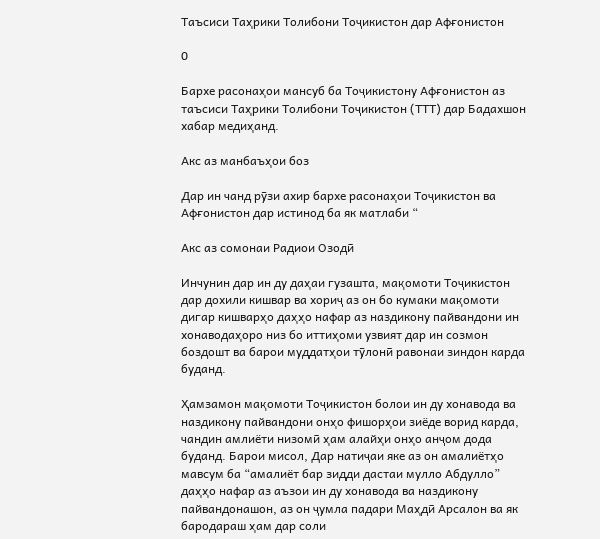Таъсиси Таҳрики Толибони Тоҷикистон дар Афғонистон

0

Бархе расонаҳои мансуб ба Тоҷикистону Афғонистон аз таъсиси Таҳрики Толибони Тоҷикистон (ТТТ) дар Бадахшон хабар медиҳанд.

Акс аз манбаъҳои боз

Дар ин чанд рӯзи ахир бархе расонаҳои Тоҷикистон ва Афғонистон дар истинод ба як матлаби “

Акс аз сомонаи Радиои Озодӣ

Инчунин дар ин ду даҳаи гузашта, мақомоти Тоҷикистон дар дохили кишвар ва хориҷ аз он бо кумаки мақомоти дигар кишварҳо даҳҳо нафар аз наздикону пайвандони ин хонаводаҳоро низ бо иттиҳоми узвият дар ин созмон боздошт ва барои муддатҳои тӯлонӣ равонаи зиндон карда буданд.

Ҳамзамон мақомоти Тоҷикистон болои ин ду хонавода ва наздикону пайвандони онҳо фишорҳои зиёде ворид карда, чандин амлиёти низомӣ ҳам алайҳи онҳо анҷом дода буданд. Барои мисол, Дар натиҷаи яке аз он амалиётҳо мавсум ба “амалиёт бар зидди дастаи мулло Абдулло” даҳҳо нафар аз аъзои ин ду хонавода ва наздикону пайвандонашон, аз он ҷумла падари Маҳдӣ Арсалон ва як бародараш ҳам дар соли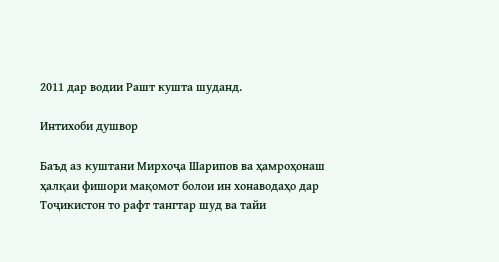2011 дар водии Рашт кушта шуданд.

Интихоби душвор

Баъд аз куштани Мирхоҷа Шарипов ва ҳамроҳонаш ҳалқаи фишори мақомот болои ин хонаводаҳо дар Тоҷикистон то рафт тангтар шуд ва тайи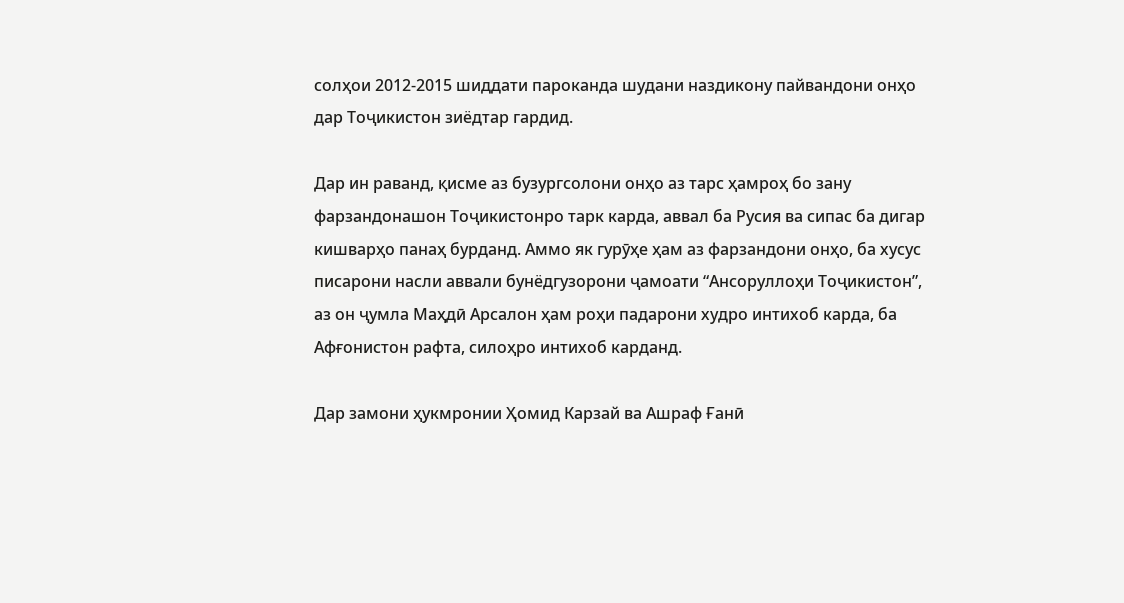солҳои 2012-2015 шиддати пароканда шудани наздикону пайвандони онҳо дар Тоҷикистон зиёдтар гардид.

Дар ин раванд, қисме аз бузургсолони онҳо аз тарс ҳамроҳ бо зану фарзандонашон Тоҷикистонро тарк карда, аввал ба Русия ва сипас ба дигар кишварҳо панаҳ бурданд. Аммо як гурӯҳе ҳам аз фарзандони онҳо, ба хусус писарони насли аввали бунёдгузорони ҷамоати “Ансоруллоҳи Тоҷикистон”, аз он ҷумла Маҳдӣ Арсалон ҳам роҳи падарони худро интихоб карда, ба Афғонистон рафта, силоҳро интихоб карданд.

Дар замони ҳукмронии Ҳомид Карзай ва Ашраф Ғанӣ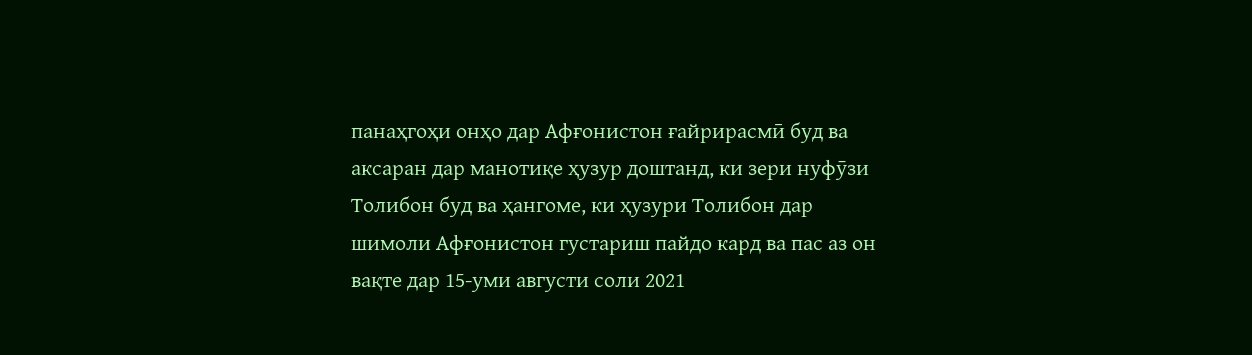панаҳгоҳи онҳо дар Афғонистон ғайрирасмӣ буд ва аксаран дар манотиқе ҳузур доштанд, ки зери нуфӯзи Толибон буд ва ҳангоме, ки ҳузури Толибон дар шимоли Афғонистон густариш пайдо кард ва пас аз он вақте дар 15-уми августи соли 2021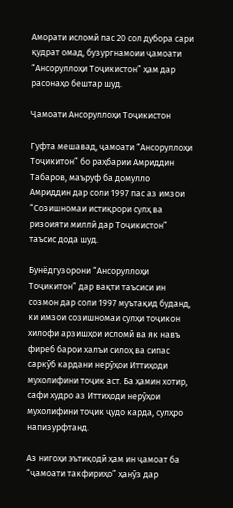Аморати исломӣ пас 20 сол дубора сари қудрат омад, бузургнамоии ҷамоати “Ансоруллоҳи Тоҷикистон” ҳам дар расонаҳо бештар шуд.

Ҷамоати Ансоруллоҳи Тоҷикистон

Гуфта мешавад, ҷамоати “Ансоруллоҳи Тоҷикитон” бо раҳбарии Амриддин Табаров, маъруф ба домулло Амриддин дар соли 1997 пас аз имзои “Созишномаи истиқрори сулҳ ва ризоияти миллӣ дар Тоҷикистон” таъсис дода шуд.

Бунёдгузорони “Ансоруллоҳи Тоҷикитон” дар вақти таъсиси ин созмон дар соли 1997 муътақид буданд, ки имзои созишномаи сулҳи тоҷикон хилофи арзишҳои исломӣ ва як навъ фиреб барои халъи силоҳ ва сипас саркӯб кардани нерӯҳои Иттиҳоди мухолифини тоҷик аст. Ба ҳамин хотир, сафи худро аз Иттиҳоди нерӯҳои мухолифини тоҷик ҷудо карда, сулҳро напизурфтанд.

Аз нигоҳи эътиқодӣ ҳам ин ҷамоат ба “ҷамоати такфириҳо” ҳанӯз дар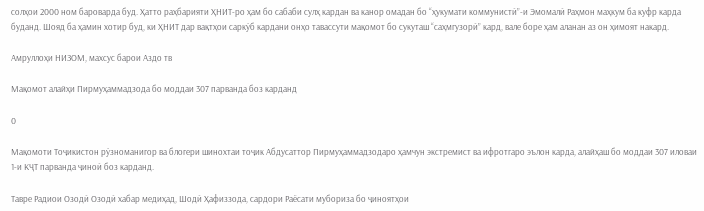солҳои 2000 ном бароварда буд. Ҳатто раҳбарияти ҲНИТ-ро ҳам бо сабаби сулҳ кардан ва канор омадан бо “ҳукумати коммунистӣ”-и Эмомалӣ Раҳмон маҳкум ба куфр карда буданд. Шояд ба ҳамин хотир буд, ки ҲНИТ дар вақтҳои саркӯб кардани онҳо тавассути мақомот бо сукуташ “саҳмгузорӣ” кард, вале боре ҳам аланан аз он ҳимоят накард.

Амруллоҳи НИЗОМ, махсус барои Аздо тв

Мақомот алайҳи Пирмуҳаммадзода бо моддаи 307 парванда боз карданд

0

Мақомоти Тоҷикистон рӯзноманигор ва блогери шинохтаи тоҷик Абдусаттор Пирмуҳаммадзодаро ҳамчун экстремист ва ифротгаро эълон карда, алайҳаш бо моддаи 307 иловаи 1-и КҶТ парванда ҷиноӣ боз карданд.

Тавре Радиои Озодӣ Озодӣ хабар медиҳад, Шодӣ Ҳафиззода, сардори Раёсати мубориза бо ҷиноятҳои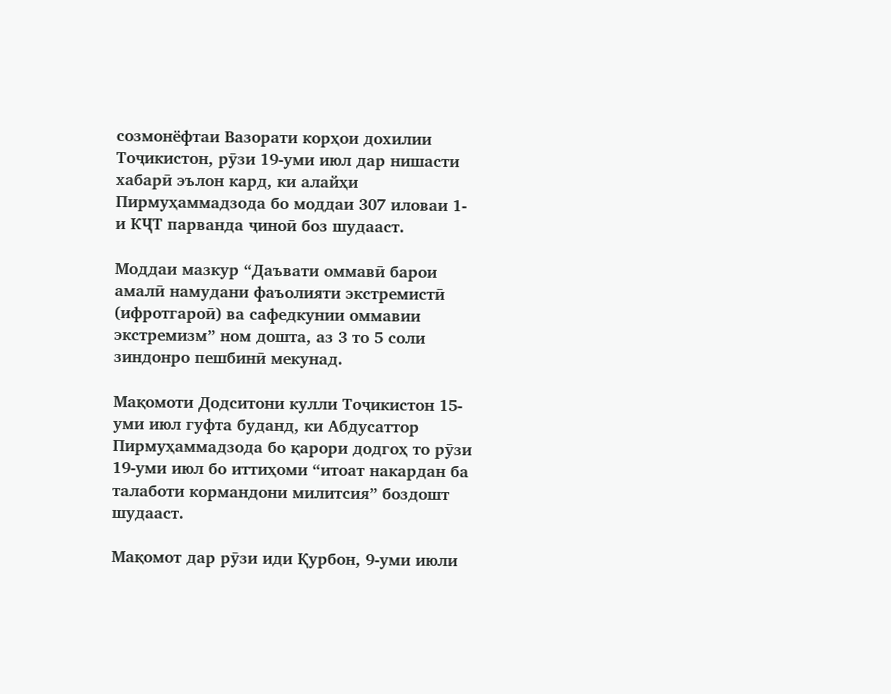созмонёфтаи Вазорати корҳои дохилии Тоҷикистон, рӯзи 19-уми июл дар нишасти хабарӣ эълон кард, ки алайҳи Пирмуҳаммадзода бо моддаи 307 иловаи 1-и КҶТ парванда ҷиноӣ боз шудааст.

Моддаи мазкур “Даъвати оммавӣ барои амалӣ намудани фаъолияти экстремистӣ (ифротгароӣ) ва сафедкунии оммавии экстремизм” ном дошта, аз 3 то 5 соли зиндонро пешбинӣ мекунад.

Мақомоти Додситони кулли Тоҷикистон 15-уми июл гуфта буданд, ки Абдусаттор Пирмуҳаммадзода бо қарори додгоҳ то рӯзи 19-уми июл бо иттиҳоми “итоат накардан ба талаботи кормандони милитсия” боздошт шудааст.

Мақомот дар рӯзи иди Қурбон, 9-уми июли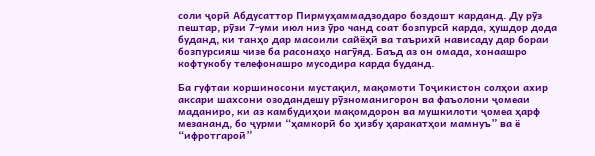соли ҷорӣ Абдусаттор Пирмуҳаммадзодаро боздошт карданд. Ду рӯз пештар, рӯзи 7-уми июл низ ӯро чанд соат бозпурсӣ карда, ҳушдор дода буданд, ки танҳо дар масоили сайёҳӣ ва таърихӣ нависаду дар бораи бозпурсияш чизе ба расонаҳо нагӯяд. Баъд аз он омада, хонаашро кофтукобу телефонашро мусодира карда буданд.

Ба гуфтаи коршиносони мустақил, мақомоти Тоҷикистон солҳои ахир аксари шахсони озодандешу рӯзноманигорон ва фаъолони ҷомеаи маданиро, ки аз камбудиҳои мақомдорон ва мушкилоти ҷомеа ҳарф мезананд, бо ҷурми “ҳамкорӣ бо ҳизбу ҳаракатҳои мамнуъ” ва ё “ифротгароӣ”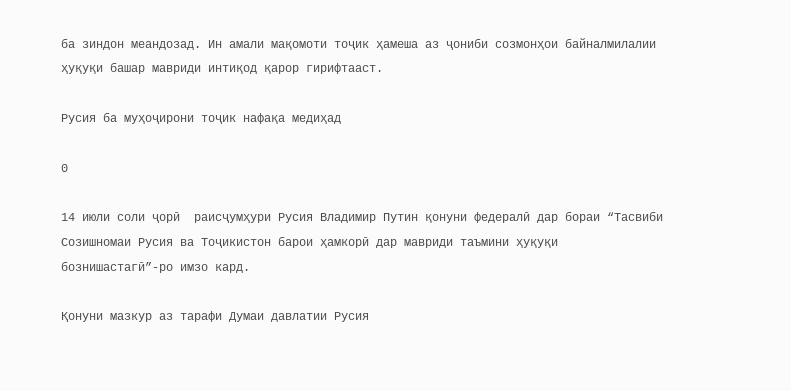ба зиндон меандозад. Ин амали мақомоти тоҷик ҳамеша аз ҷониби созмонҳои байналмилалии ҳуқуқи башар мавриди интиқод қарор гирифтааст.

Русия ба муҳоҷирони тоҷик нафақа медиҳад

0

14 июли соли ҷорӣ  раисҷумҳури Русия Владимир Путин қонуни федералӣ дар бораи “Тасвиби Созишномаи Русия ва Тоҷикистон барои ҳамкорӣ дар мавриди таъмини ҳуқуқи бознишастагӣ”-ро имзо кард.

Қонуни мазкур аз тарафи Думаи давлатии Русия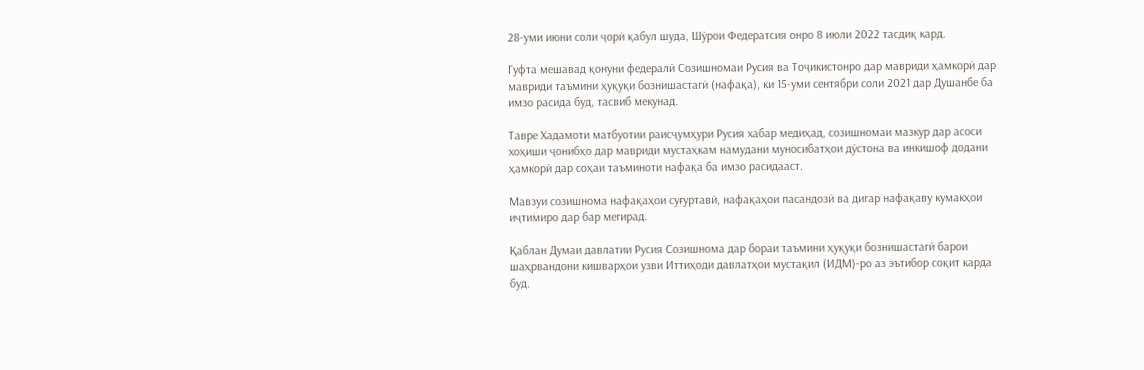28-уми июни соли ҷорӣ қабул шуда, Шӯрои Федератсия онро 8 июли 2022 тасдиқ кард.

Гуфта мешавад қонуни федералӣ Созишномаи Русия ва Тоҷикистонро дар мавриди ҳамкорӣ дар мавриди таъмини ҳуқуқи бознишастагӣ (нафақа), ки 15-уми сентябри соли 2021 дар Душанбе ба имзо расида буд, тасвиб мекунад.

Тавре Хадамоти матбуотии раисҷумҳури Русия хабар медиҳад, созишномаи мазкур дар асоси хоҳиши ҷонибҳо дар мавриди мустаҳкам намудани муносибатҳои дӯстона ва инкишоф додани ҳамкорӣ дар соҳаи таъминоти нафақа ба имзо расидааст.

Мавзуи созишнома нафақаҳои суғуртавӣ, нафақаҳои пасандозӣ ва дигар нафақаву кумакҳои иҷтимиро дар бар мегирад.

Қаблан Думаи давлатии Русия Созишнома дар бораи таъмини ҳуқуқи бознишастагӣ барои шаҳрвандони кишварҳои узви Иттиҳоди давлатҳои мустақил (ИДМ)-ро аз эътибор соқит карда буд.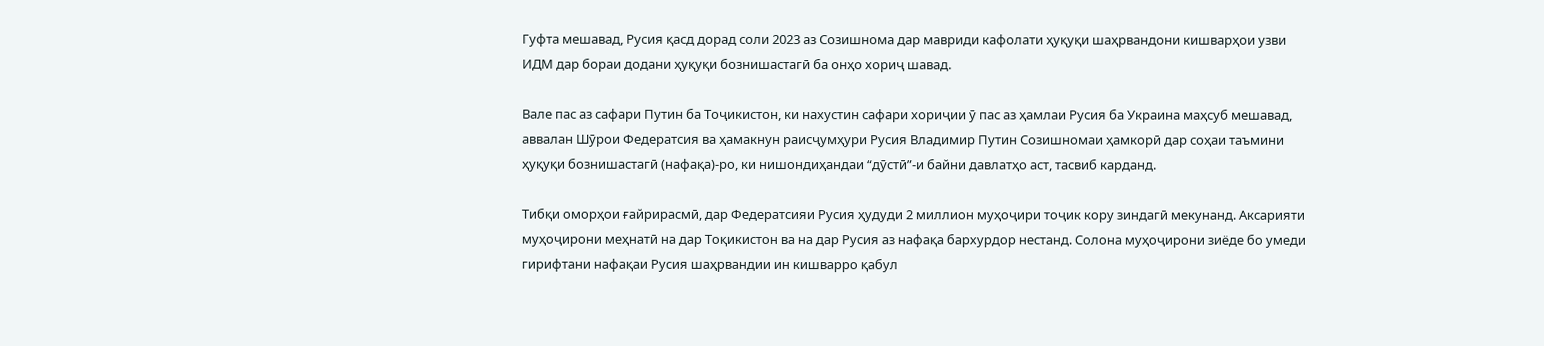Гуфта мешавад, Русия қасд дорад соли 2023 аз Созишнома дар мавриди кафолати ҳуқуқи шаҳрвандони кишварҳои узви ИДМ дар бораи додани ҳуқуқи бознишастагӣ ба онҳо хориҷ шавад.

Вале пас аз сафари Путин ба Тоҷикистон, ки нахустин сафари хориҷии ӯ пас аз ҳамлаи Русия ба Украина маҳсуб мешавад, аввалан Шӯрои Федератсия ва ҳамакнун раисҷумҳури Русия Владимир Путин Созишномаи ҳамкорӣ дар соҳаи таъмини ҳуқуқи бознишастагӣ (нафақа)-ро, ки нишондиҳандаи “дӯстӣ”-и байни давлатҳо аст, тасвиб карданд.

Тибқи оморҳои ғайрирасмӣ, дар Федератсияи Русия ҳудуди 2 миллион муҳоҷири тоҷик кору зиндагӣ мекунанд. Аксарияти муҳоҷирони меҳнатӣ на дар Тоқикистон ва на дар Русия аз нафақа бархурдор нестанд. Солона муҳоҷирони зиёде бо умеди гирифтани нафақаи Русия шаҳрвандии ин кишварро қабул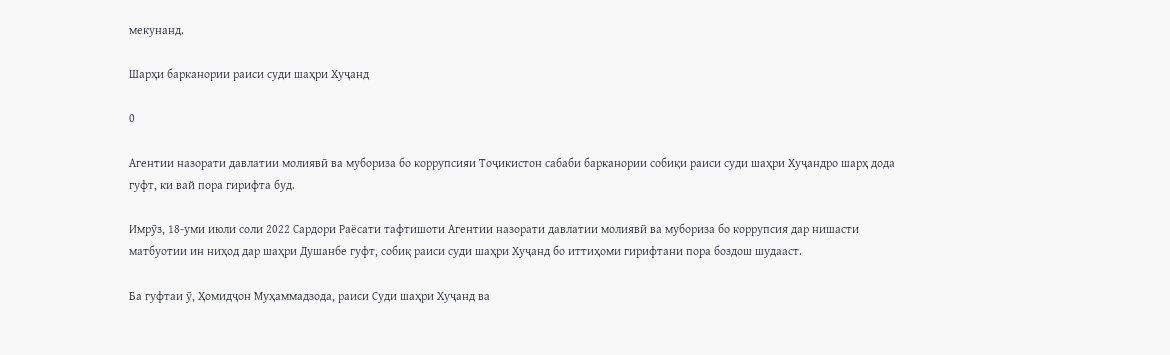мекунанд.

Шарҳи барканории раиси суди шаҳри Хуҷанд

0

Агентии назорати давлатии молиявӣ ва мубориза бо коррупсияи Тоҷикистон сабаби барканории собиқи раиси суди шаҳри Хуҷандро шарҳ дода гуфт, ки вай пора гирифта буд.

Имрӯз, 18-уми июли соли 2022 Сардори Раёсати тафтишоти Агентии назорати давлатии молиявӣ ва мубориза бо коррупсия дар нишасти матбуотии ин ниҳод дар шаҳри Душанбе гуфт, собиқ раиси суди шаҳри Хуҷанд бо иттиҳоми гирифтани пора боздош шудааст.

Ба гуфтаи ӯ, Ҳомидҷон Муҳаммадзода, раиси Суди шаҳри Хуҷанд ва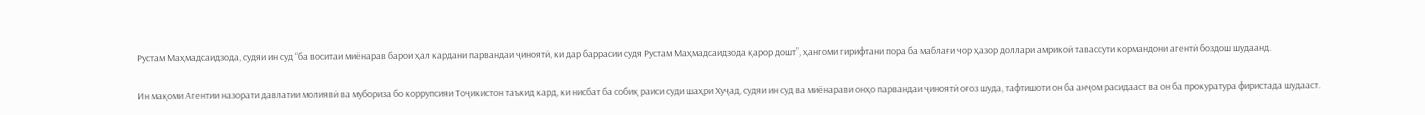Рустам Маҳмадсаидзода, судяи ин суд “ба воситаи миёнарав барои ҳал кардани парвандаи ҷиноятӣ, ки дар баррасии судя Рустам Маҳмадсаидзода қарор дошт”, ҳангоми гирифтани пора ба маблағи чор ҳазор доллари амрикоӣ тавассути кормандони агентӣ боздош шудаанд.

Ин мақоми Агентии назорати давлатии молиявӣ ва мубориза бо коррупсияи Тоҷикистон таъкид кард, ки нисбат ба собиқ раиси суди шаҳри Хуҷад, судяи ин суд ва миёнарави онҳо парвандаи ҷиноятӣ оғоз шуда, тафтишоти он ба анҷом расидааст ва он ба прокуратура фиристада шудааст.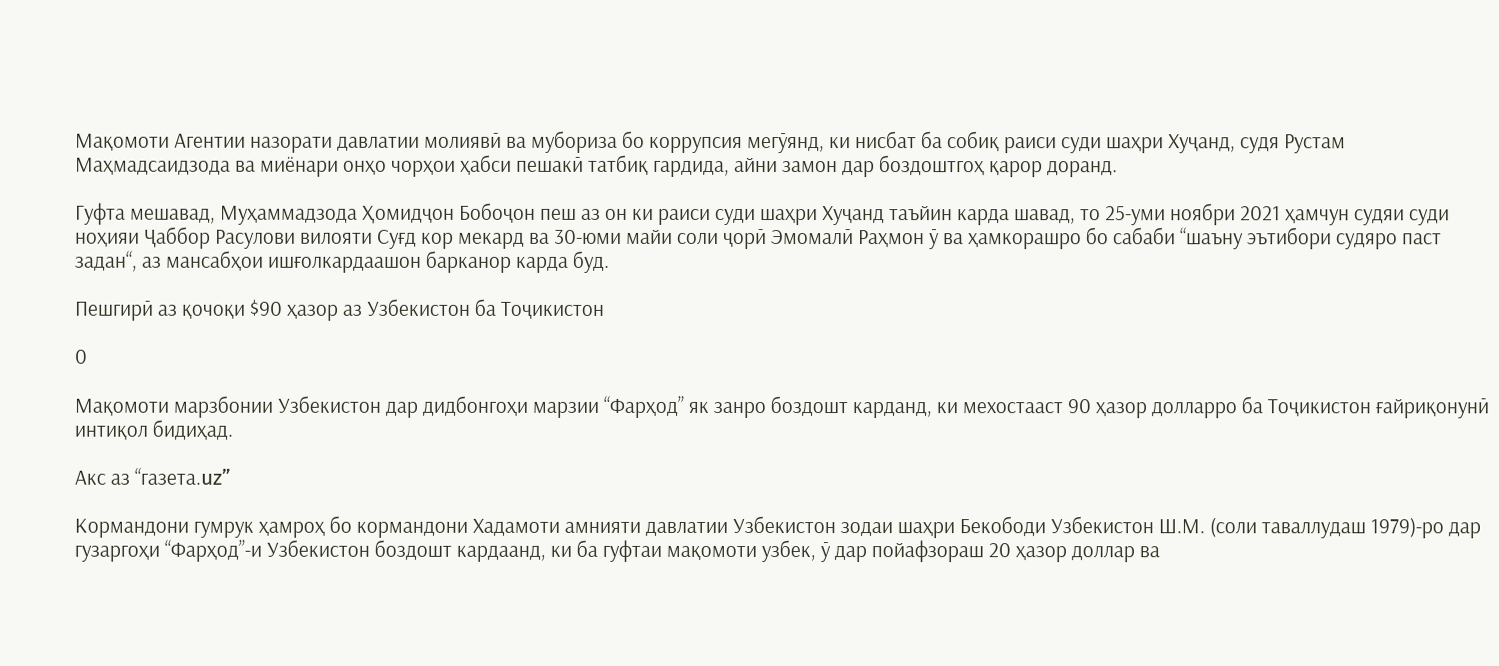Мақомоти Агентии назорати давлатии молиявӣ ва мубориза бо коррупсия мегӯянд, ки нисбат ба собиқ раиси суди шаҳри Хуҷанд, судя Рустам Маҳмадсаидзода ва миёнари онҳо чорҳои ҳабси пешакӣ татбиқ гардида, айни замон дар боздоштгоҳ қарор доранд.

Гуфта мешавад, Муҳаммадзода Ҳомидҷон Бобоҷон пеш аз он ки раиси суди шаҳри Хуҷанд таъйин карда шавад, то 25-уми ноябри 2021 ҳамчун судяи суди ноҳияи Ҷаббор Расулови вилояти Суғд кор мекард ва 30-юми майи соли ҷорӣ Эмомалӣ Раҳмон ӯ ва ҳамкорашро бо сабаби “шаъну эътибори судяро паст задан“, аз мансабҳои ишғолкардаашон барканор карда буд.

Пешгирӣ аз қочоқи $90 ҳазор аз Узбекистон ба Тоҷикистон

0

Мақомоти марзбонии Узбекистон дар дидбонгоҳи марзии “Фарҳод” як занро боздошт карданд, ки мехостааст 90 ҳазор долларро ба Тоҷикистон ғайриқонунӣ интиқол бидиҳад.

Акс аз “газета.uz”

Кормандони гумрук ҳамроҳ бо кормандони Хадамоти амнияти давлатии Узбекистон зодаи шаҳри Бекободи Узбекистон Ш.М. (соли таваллудаш 1979)-ро дар гузаргоҳи “Фарҳод”-и Узбекистон боздошт кардаанд, ки ба гуфтаи мақомоти узбек, ӯ дар пойафзораш 20 ҳазор доллар ва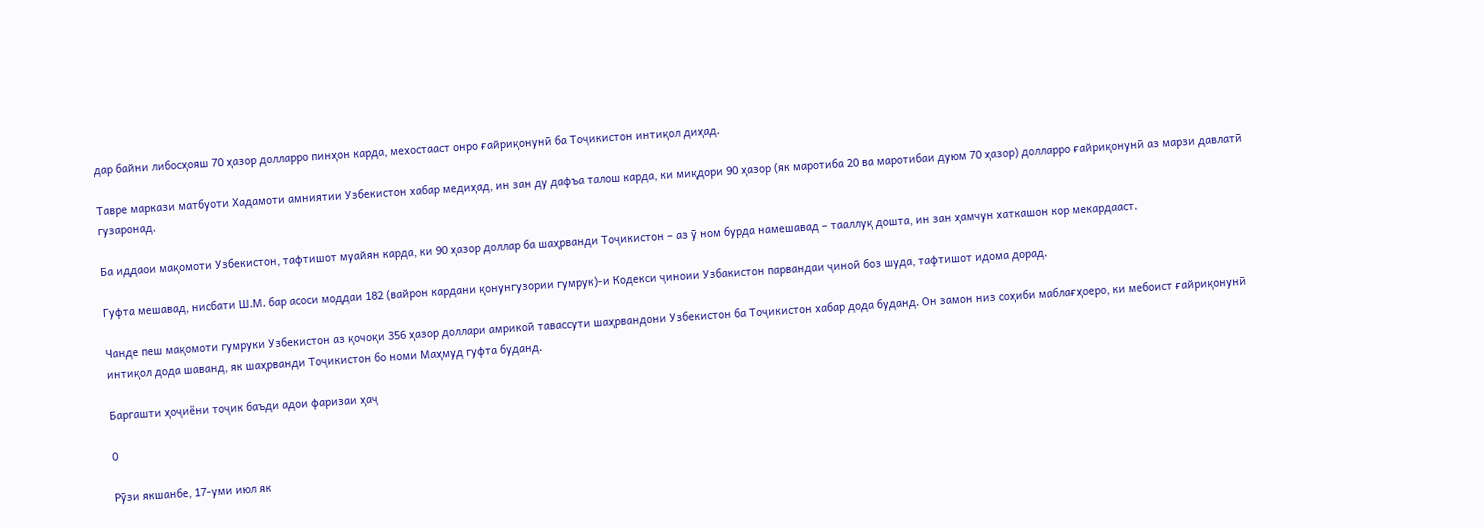дар байни либосҳояш 70 ҳазор долларро пинҳон карда, мехостааст онро ғайриқонунӣ ба Тоҷикистон интиқол диҳад.

Тавре маркази матбуоти Хадамоти амниятии Узбекистон хабар медиҳад, ин зан ду дафъа талош карда, ки миқдори 90 ҳазор (як маротиба 20 ва маротибаи дуюм 70 ҳазор) долларро ғайриқонунӣ аз марзи давлатӣ гузаронад.

Ба иддаои мақомоти Узбекистон, тафтишот муайян карда, ки 90 ҳазор доллар ба шаҳрванди Тоҷикистон – аз ӯ ном бурда намешавад – тааллуқ дошта, ин зан ҳамчун хаткашон кор мекардааст.

Гуфта мешавад, нисбати Ш.М. бар асоси моддаи 182 (вайрон кардани қонунгузории гумрук)-и Кодекси ҷиноии Узбакистон парвандаи ҷиноӣ боз шуда, тафтишот идома дорад.

Чанде пеш мақомоти гумруки Узбекистон аз қочоқи 356 ҳазор доллари амрикоӣ тавассути шаҳрвандони Узбекистон ба Тоҷикистон хабар дода буданд. Он замон низ соҳиби маблағҳоеро, ки мебоист ғайриқонунӣ интиқол дода шаванд, як шаҳрванди Тоҷикистон бо номи Маҳмуд гуфта буданд.

Баргашти ҳоҷиёни тоҷик баъди адои фаризаи ҳаҷ

0

Рӯзи якшанбе, 17-уми июл як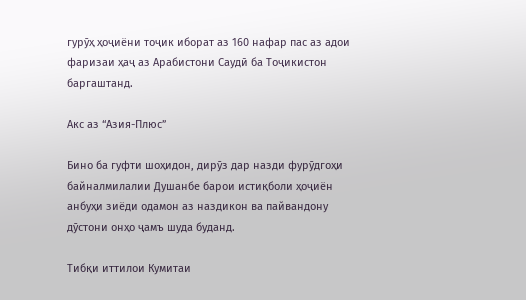гурӯҳ ҳоҷиёни тоҷик иборат аз 160 нафар пас аз адои фаризаи ҳаҷ аз Арабистони Саудӣ ба Тоҷикистон баргаштанд.

Акс аз “Азия-Плюс”

Бино ба гуфти шоҳидон, дирӯз дар назди фурӯдгоҳи байналмилалии Душанбе барои истиқболи ҳоҷиён анбуҳи зиёди одамон аз наздикон ва пайвандону дӯстони онҳо ҷамъ шуда буданд.

Тибқи иттилои Кумитаи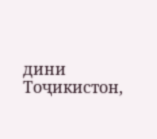дини Тоҷикистон,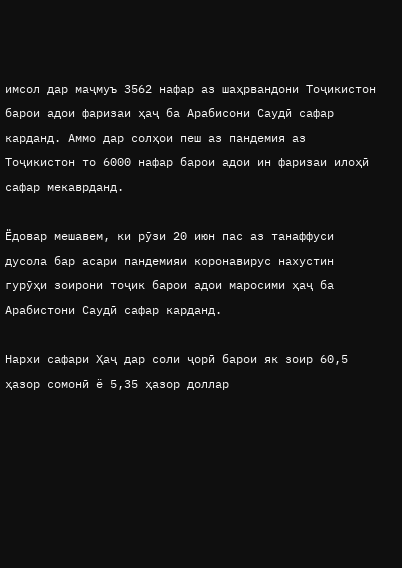имсол дар маҷмуъ 3562 нафар аз шаҳрвандони Тоҷикистон барои адои фаризаи ҳаҷ ба Арабисони Саудӣ сафар карданд. Аммо дар солҳои пеш аз пандемия аз Тоҷикистон то 6000 нафар барои адои ин фаризаи илоҳӣ сафар мекаврданд.

Ёдовар мешавем, ки рӯзи 20 июн пас аз танаффуси дусола бар асари пандемияи коронавирус нахустин гурӯҳи зоирони тоҷик барои адои маросими ҳаҷ ба Арабистони Саудӣ сафар карданд.

Нархи сафари Ҳаҷ дар соли ҷорӣ барои як зоир 60,5 ҳазор сомонӣ ё 5,35 ҳазор доллар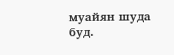муайян шуда буд.